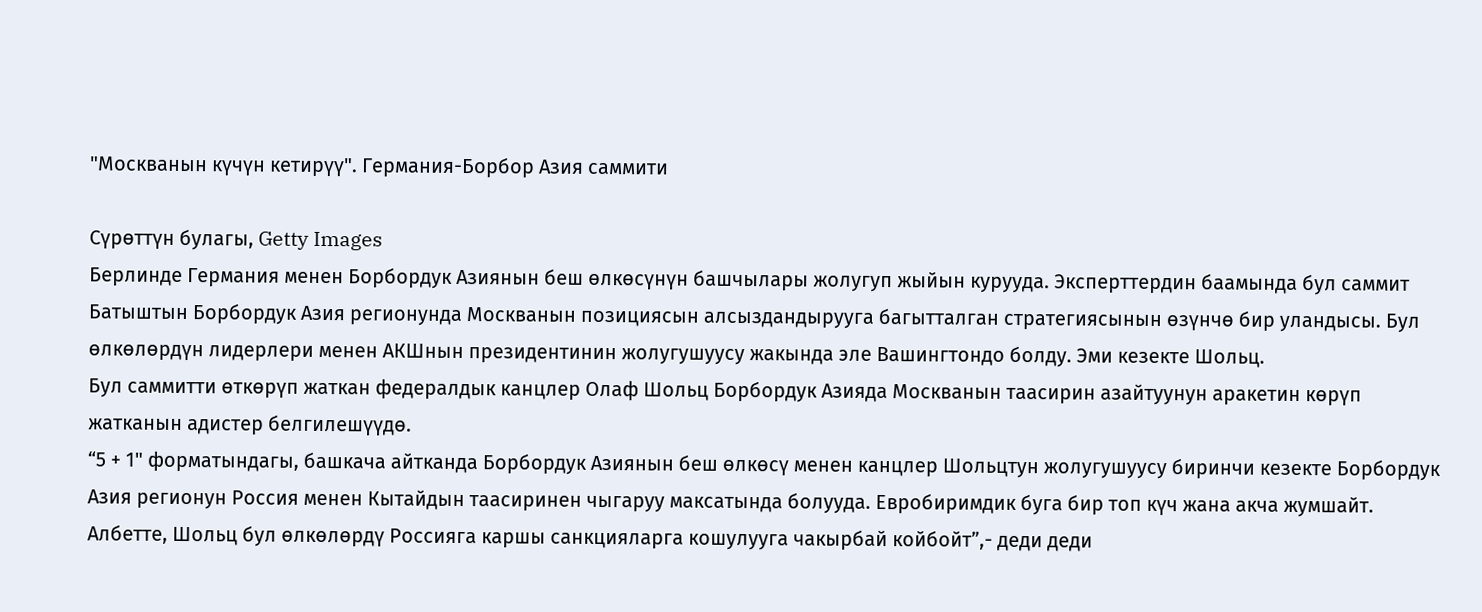"Москванын күчүн кетирүү". Германия-Борбор Азия саммити

Сүрөттүн булагы, Getty Images
Берлинде Германия менен Борбордук Азиянын беш өлкөсүнүн башчылары жолугуп жыйын курууда. Эксперттердин баамында бул саммит Батыштын Борбордук Азия регионунда Москванын позициясын алсыздандырууга багытталган стратегиясынын өзүнчө бир уландысы. Бул өлкөлөрдүн лидерлери менен АКШнын президентинин жолугушуусу жакында эле Вашингтондо болду. Эми кезекте Шольц.
Бул саммитти өткөрүп жаткан федералдык канцлер Олаф Шольц Борбордук Азияда Москванын таасирин азайтуунун аракетин көрүп жатканын адистер белгилешүүдө.
“5 + 1" форматындагы, башкача айтканда Борбордук Азиянын беш өлкөсү менен канцлер Шольцтун жолугушуусу биринчи кезекте Борбордук Азия регионун Россия менен Кытайдын таасиринен чыгаруу максатында болууда. Евробиримдик буга бир топ күч жана акча жумшайт. Албетте, Шольц бул өлкөлөрдү Россияга каршы санкцияларга кошулууга чакырбай койбойт”,- деди деди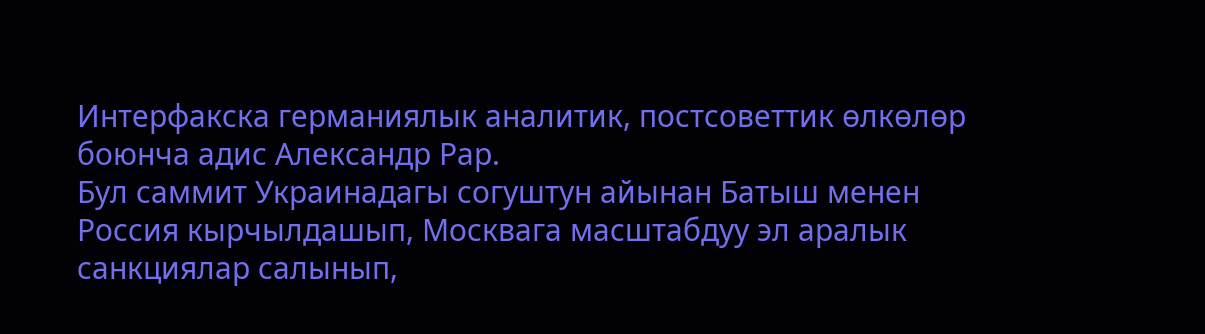Интерфакска германиялык аналитик, постсоветтик өлкөлөр боюнча адис Александр Рар.
Бул саммит Украинадагы согуштун айынан Батыш менен Россия кырчылдашып, Москвага масштабдуу эл аралык санкциялар салынып,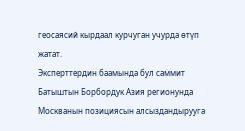геосаясий кырдаал курчуган учурда өтүп жатат.
Эксперттердин баамында бул саммит Батыштын Борбордук Азия регионунда Москванын позициясын алсыздандырууга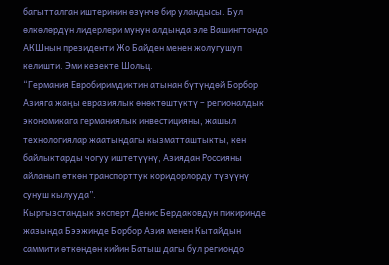багытталган иштеринин өзүнчө бир уландысы. Бул өлкөлөрдүн лидерлери мунун алдында эле Вашингтондо АКШнын президенти Жо Байден менен жолугушуп келишти. Эми кезекте Шольц.
“Германия Евробиримдиктин атынан бүтүндөй Борбор Азияга жаңы евразиялык өнөктөштүктү – регионалдык экономикага германиялык инвестицияны, жашыл технологиялар жаатындагы кызматташтыкты, кен байлыктарды чогуу иштетүүнү, Азиядан Россияны айланып өткөн транспорттук коридорлорду түзүүнү сунуш кылууда”.
Кыргызстандык эксперт Денис Бердаковдун пикиринде жазында Бээжинде Борбор Азия менен Кытайдын саммити өткөндөн кийин Батыш дагы бул региондо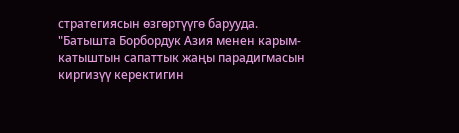стратегиясын өзгөртүүгө барууда.
"Батышта Борбордук Азия менен карым-катыштын сапаттык жаңы парадигмасын киргизүү керектигин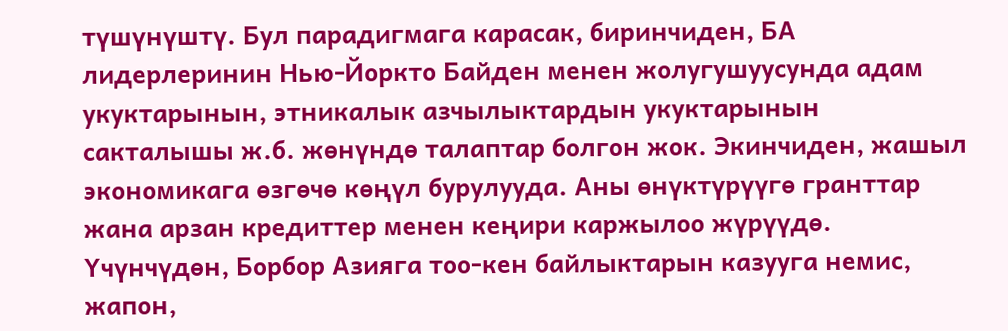түшүнүштү. Бул парадигмага карасак, биринчиден, БА лидерлеринин Нью-Йоркто Байден менен жолугушуусунда адам укуктарынын, этникалык азчылыктардын укуктарынын сакталышы ж.б. жөнүндө талаптар болгон жок. Экинчиден, жашыл экономикага өзгөчө көңүл бурулууда. Аны өнүктүрүүгө гранттар жана арзан кредиттер менен кеңири каржылоо жүрүүдө. Үчүнчүдөн, Борбор Азияга тоо-кен байлыктарын казууга немис, жапон,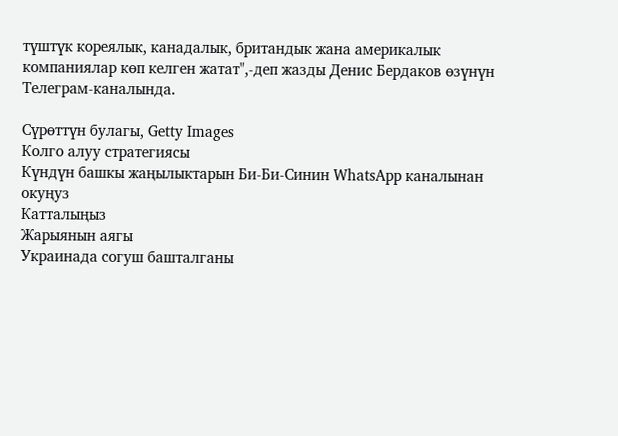түштүк кореялык, канадалык, британдык жана америкалык компаниялар көп келген жатат",-деп жазды Денис Бердаков өзүнүн Телеграм-каналында.

Сүрөттүн булагы, Getty Images
Колго алуу стратегиясы
Күндүн башкы жаңылыктарын Би-Би-Синин WhatsApp каналынан окуңуз
Катталыңыз
Жарыянын аягы
Украинада согуш башталганы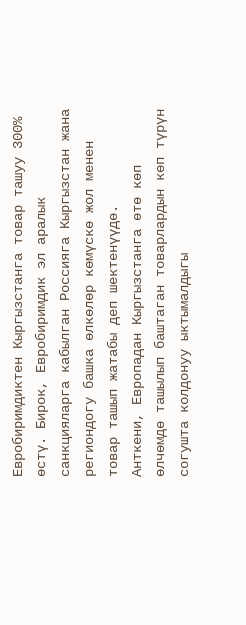Евробиримдиктен Кыргызстанга товар ташуу 300% өстү. Бирок, Евробиримдик эл аралык санкцияларга кабылган Россияга Кыргызстан жана региондогу башка өлкөлөр көмүскө жол менен товар ташып жатабы деп шектенүүдө.
Анткени, Европадан Кыргызстанга өтө көп өлчөмдө ташылып баштаган товарлардын көп түрүн согушта колдонуу ыктымалдыгы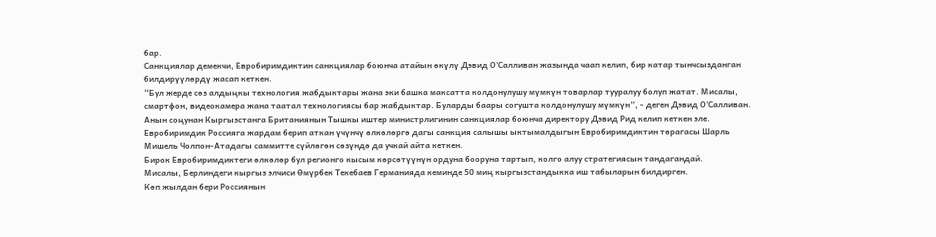бар.
Санкциялар демекчи, Евробиримдиктин санкциялар боюнча атайын өкүлү Дэвид О'Салливан жазында чаап келип, бир катар тынчсызданган билдирүүлөрдү жасап кеткен.
“Бул жерде сөз алдыңкы технология жабдыктары жана эки башка максатта колдонулушу мүмкүн товарлар тууралуу болуп жатат. Мисалы, смартфон, видеокамера жана таатал технологиясы бар жабдыктар. Буларды баары согушта колдонулушу мүмкүн”, - деген Дэвид О'Салливан.
Анын соңунан Кыргызстанга Британиянын Тышкы иштер министрлигинин санкциялар боюнча директору Дэвид Рид келип кеткен эле.
Евробиримдик Россияга жардам берип аткан үчүнчү өлкөлөргө дагы санкция салышы ыктымалдыгын Евробиримдиктин төрагасы Шарль Мишель Чолпон-Атадагы саммитте сүйлөгөн сөзүндө да учкай айта кеткен.
Бирок Евробиримдиктеги өлкөлөр бул регионго кысым көрсөтүүнүн ордуна бооруна тартып, колго алуу стратегиясын тандагандай.
Мисалы, Берлиндеги кыргыз элчиси Өмүрбек Текебаев Германияда кеминде 50 миң кыргызстандыкка иш табыларын билдирген.
Көп жылдан бери Россиянын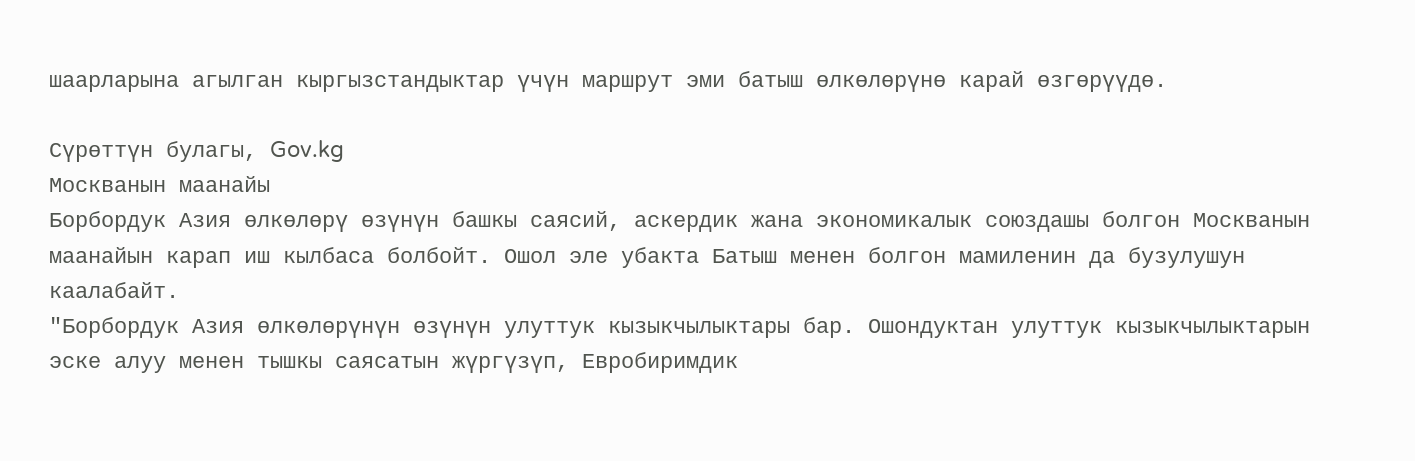шаарларына агылган кыргызстандыктар үчүн маршрут эми батыш өлкөлөрүнө карай өзгөрүүдө.

Сүрөттүн булагы, Gov.kg
Москванын маанайы
Борбордук Азия өлкөлөрү өзүнүн башкы саясий, аскердик жана экономикалык союздашы болгон Москванын маанайын карап иш кылбаса болбойт. Ошол эле убакта Батыш менен болгон мамиленин да бузулушун каалабайт.
"Борбордук Азия өлкөлөрүнүн өзүнүн улуттук кызыкчылыктары бар. Ошондуктан улуттук кызыкчылыктарын эске алуу менен тышкы саясатын жүргүзүп, Евробиримдик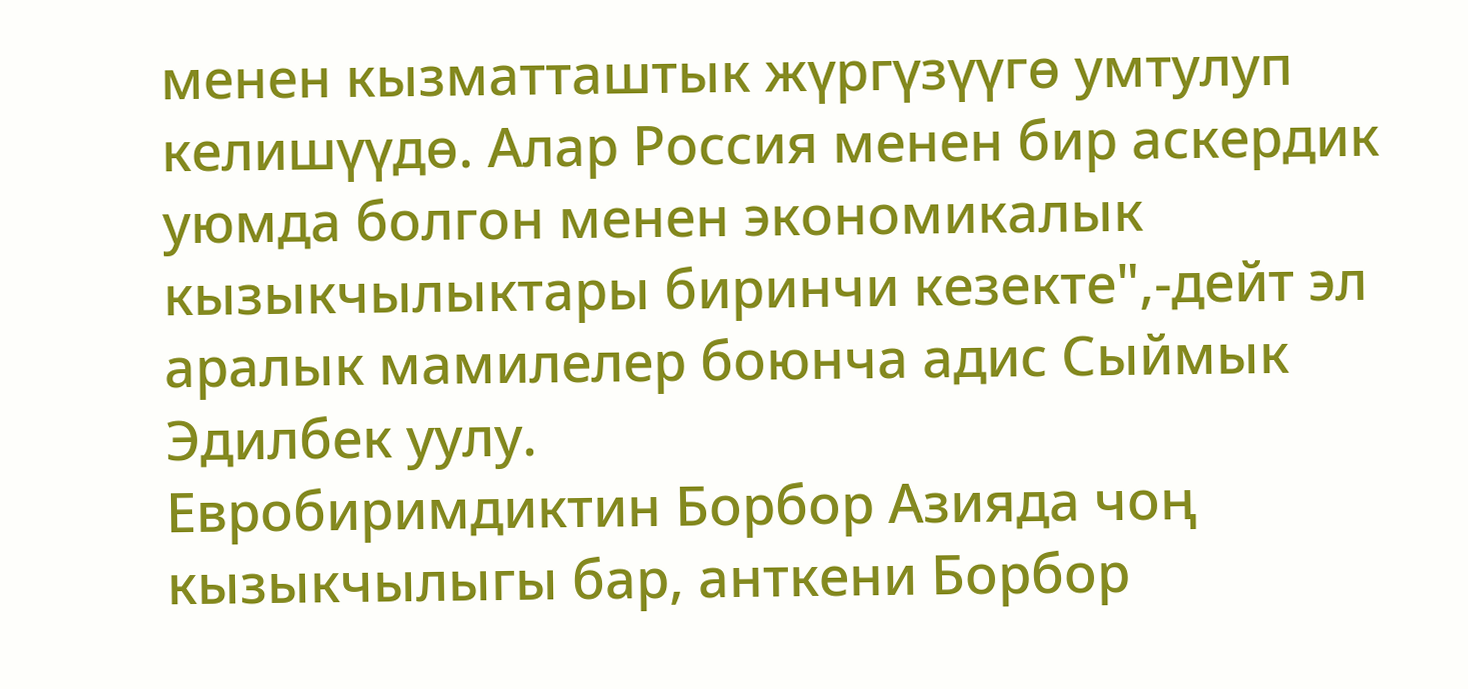менен кызматташтык жүргүзүүгө умтулуп келишүүдө. Алар Россия менен бир аскердик уюмда болгон менен экономикалык кызыкчылыктары биринчи кезекте",-дейт эл аралык мамилелер боюнча адис Сыймык Эдилбек уулу.
Евробиримдиктин Борбор Азияда чоң кызыкчылыгы бар, анткени Борбор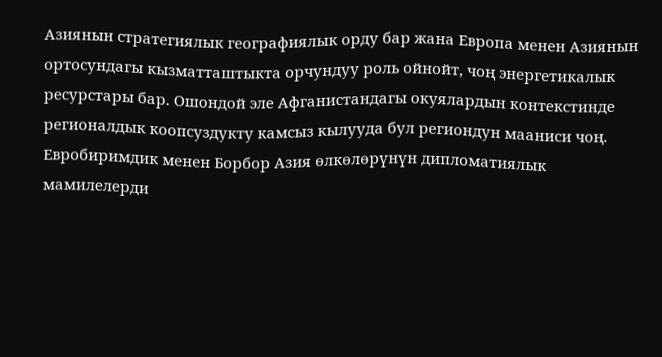Азиянын стратегиялык географиялык орду бар жана Европа менен Азиянын ортосундагы кызматташтыкта орчундуу роль ойнойт, чоң энергетикалык ресурстары бар. Ошондой эле Афганистандагы окуялардын контекстинде регионалдык коопсуздукту камсыз кылууда бул региондун мааниси чоң.
Евробиримдик менен Борбор Азия өлкөлөрүнүн дипломатиялык мамилелерди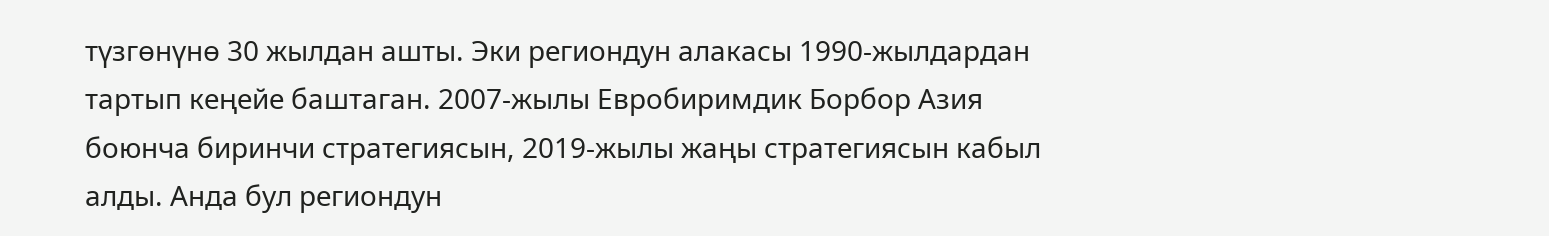түзгөнүнө 30 жылдан ашты. Эки региондун алакасы 1990-жылдардан тартып кеңейе баштаган. 2007-жылы Евробиримдик Борбор Азия боюнча биринчи стратегиясын, 2019-жылы жаңы стратегиясын кабыл алды. Анда бул региондун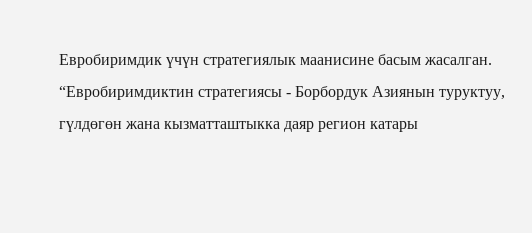Евробиримдик үчүн стратегиялык маанисине басым жасалган.
“Евробиримдиктин стратегиясы - Борбордук Азиянын туруктуу, гүлдөгөн жана кызматташтыкка даяр регион катары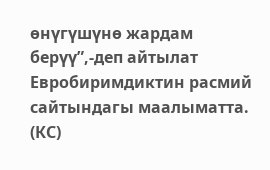өнүгүшүнө жардам берүү”,-деп айтылат Евробиримдиктин расмий сайтындагы маалыматта. (КС)